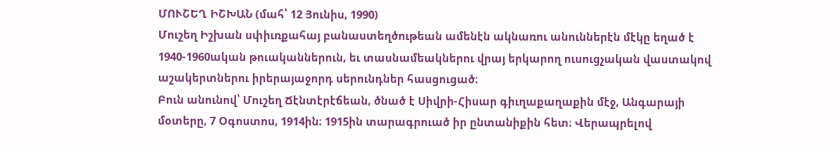ՄՈՒՇԵՂ ԻՇԽԱՆ (մահ՝ 12 Յունիս, 1990)
Մուշեղ Իշխան սփիւռքահայ բանաստեղծութեան ամենէն ակնառու անուններէն մէկը եղած է 1940-1960ական թուականներուն, եւ տասնամեակներու վրայ երկարող ուսուցչական վաստակով աշակերտներու իրերայաջորդ սերունդներ հասցուցած։
Բուն անունով՝ Մուշեղ Ճէնտէրէճեան, ծնած է Սիվրի-Հիսար գիւղաքաղաքին մէջ, Անգարայի մօտերը, 7 Օգոստոս, 1914ին։ 1915ին տարագրուած իր ընտանիքին հետ։ Վերապրելով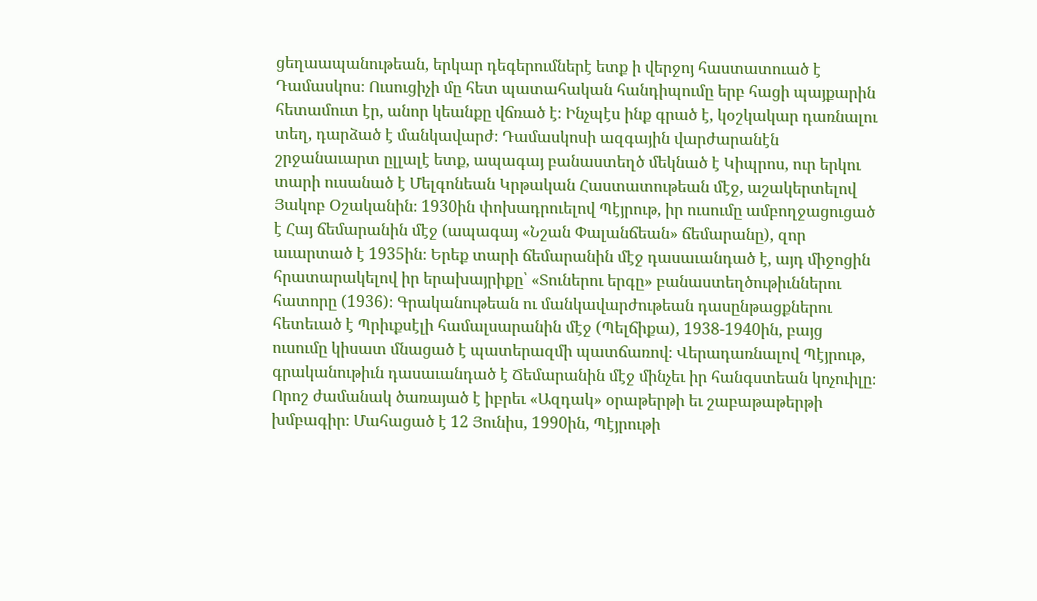ցեղաապանութեան, երկար դեգերումներէ ետք ի վերջոյ հաստատուած է Դամասկոս։ Ուսուցիչի մը հետ պատահական հանդիպումը երբ հացի պայքարին հետամուտ էր, անոր կեանքը վճռած է։ Ինչպէս ինք գրած է, կօշկակար դառնալու տեղ, դարձած է մանկավարժ։ Դամասկոսի ազգային վարժարանէն շրջանաւարտ ըլլալէ ետք, ապագայ բանաստեղծ մեկնած է Կիպրոս, ուր երկու տարի ուսանած է Մելգոնեան Կրթական Հաստատութեան մէջ, աշակերտելով Յակոբ Օշականին։ 1930ին փոխադրուելով Պէյրութ, իր ուսումը ամբողջացուցած է Հայ ճեմարանին մէջ (ապագայ «Նշան Փալանճեան» ճեմարանը), զոր աւարտած է 1935ին։ Երեք տարի ճեմարանին մէջ դասաւանդած է, այդ միջոցին հրատարակելով իր երախայրիքը՝ «Տուներու երգը» բանաստեղծութիւններու հատորը (1936)։ Գրականութեան ու մանկավարժութեան դասընթացքներու հետեւած է Պրիւքսէլի համալսարանին մէջ (Պելճիքա), 1938-1940ին, բայց ուսումը կիսատ մնացած է պատերազմի պատճառով։ Վերադառնալով Պէյրութ, գրականութիւն դասաւանդած է Ճեմարանին մէջ մինչեւ իր հանգստեան կոչուիլը։ Որոշ ժամանակ ծառայած է իբրեւ «Ազդակ» օրաթերթի եւ շաբաթաթերթի խմբագիր։ Մահացած է 12 Յունիս, 1990ին, Պէյրութի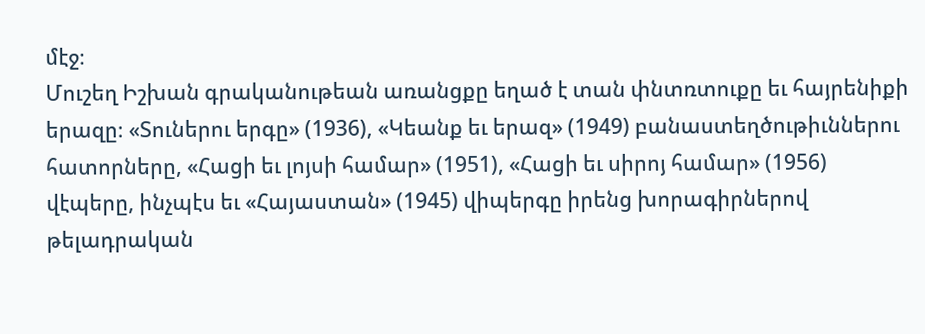մէջ։
Մուշեղ Իշխան գրականութեան առանցքը եղած է տան փնտռտուքը եւ հայրենիքի երազը։ «Տուներու երգը» (1936), «Կեանք եւ երազ» (1949) բանաստեղծութիւններու հատորները, «Հացի եւ լոյսի համար» (1951), «Հացի եւ սիրոյ համար» (1956) վէպերը, ինչպէս եւ «Հայաստան» (1945) վիպերգը իրենց խորագիրներով թելադրական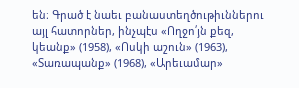են։ Գրած է նաեւ բանաստեղծութիւններու այլ հատորներ, ինչպէս «Ողջո՛յն քեզ, կեանք» (1958), «Ոսկի աշուն» (1963), «Տառապանք» (1968), «Արեւամար»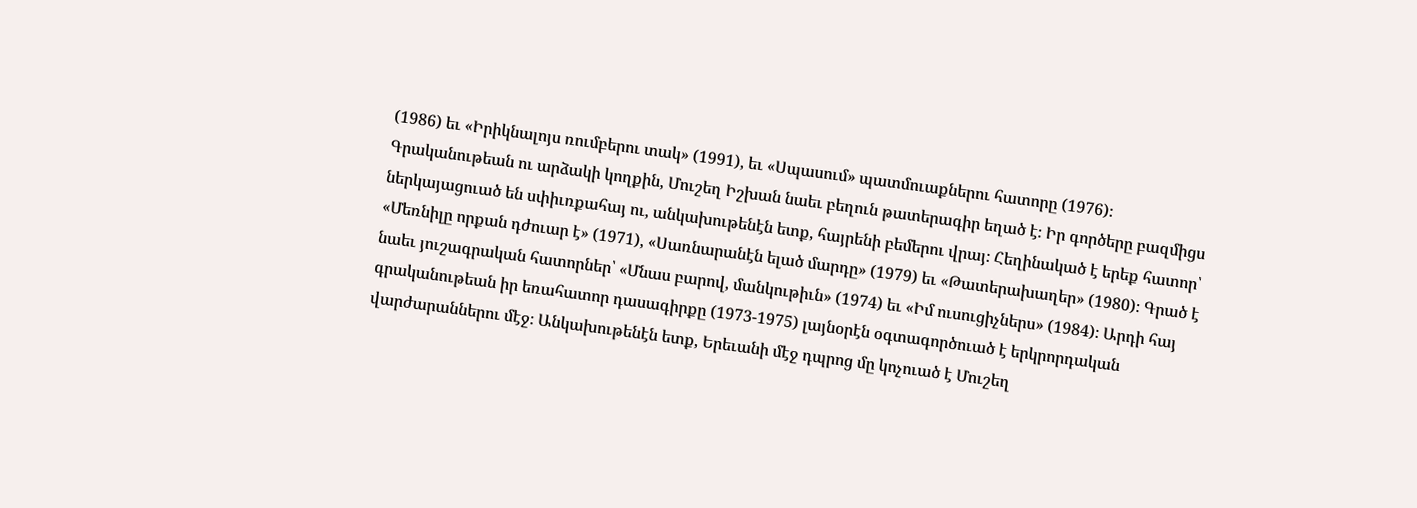(1986) եւ «Իրիկնալոյս ռումբերու տակ» (1991), եւ «Սպասում» պատմուաքներու հատորը (1976)։
Գրականութեան ու արձակի կողքին, Մուշեղ Իշխան նաեւ բեղուն թատերագիր եղած է։ Իր գործերը բազմիցս ներկայացուած են սփիւռքահայ ու, անկախութենէն ետք, հայրենի բեմերու վրայ։ Հեղինակած է երեք հատոր՝ «Մեռնիլը որքան դժուար է» (1971), «Սառնարանէն ելած մարդը» (1979) եւ «Թատերախաղեր» (1980)։ Գրած է նաեւ յուշագրական հատորներ՝ «Մնաս բարով, մանկութիւն» (1974) եւ «Իմ ուսուցիչներս» (1984)։ Արդի հայ գրականութեան իր եռահատոր դասագիրքը (1973-1975) լայնօրէն օգտագործուած է երկրորդական վարժարաններու մէջ։ Անկախութենէն ետք, Երեւանի մէջ դպրոց մը կոչուած է Մուշեղ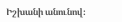Իշխանի անունով։